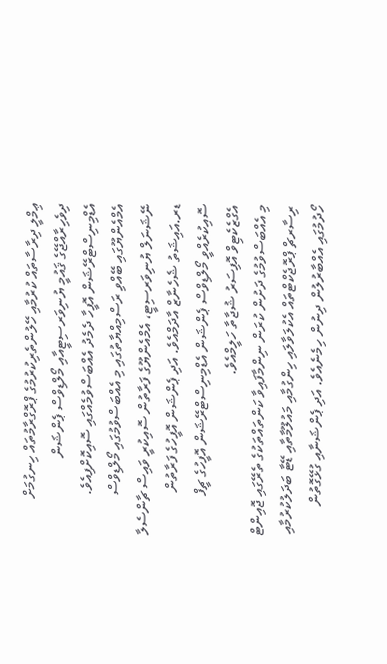ޢިމްލީ ދިރާސާތައް ކުރުމާއި ހޭލުންތެރިކުރުމުގެ ޕްރޮގްރާމުތައް ހިނގުމަށް ދިވެހިރާއްޖޭގެ ޤައުމީ ޔުނިވަރސިޓީއާއި މޯލްޑިވްސް ޕެންޝަން އެޑްމިނިސްޓްރޭޝަން އޮފީހާ ދެމެދު އެއްބަސްވުމެއްގައި ސޮއިކޮށްފިއެވެ.
އެމްއެންޔޫގައި ބޭއްވި ރަސްމިއްޔާތުގައި މި އެއްބަސްވުމުގައި މޯލްޑިވްސް ނޭޝަނަލް ޔުނިވަރސިޓީ، އެމްއެންޔޫގެ ފަރާތުން ސޮއިކުރީ ވައިސް ޗާންސެލާ ޑރ.އައިޝަތު ޝެހެނާޒް އާދަމްއެވެ. އަދި ޕެންޝަން އޮފީހުގެ ފަރާތުން ސޮއިކުރެއްވީ މޯލްޑިވްސް ޕެންޝަން އެޑްމިނިސްޓްރޭޝަން އޮފީހުގެ ޗީފް އެގްޒެކެޓިވް އޮފިސަރު ޝުޖާތާ ހަލީމްއެވެ.
މި އެއްބަސްވުމުގެ ދަށުން ކުރަން ނިންމާފައިވާ ކަންތައްތަކުގެ ތެރޭގައި ޖޮއިންޓް ރިސާރޗް ޕްރޮޖެކްޓްތައް އެކުލަވާލައި ހިންގުމާއި މައުލޫމާތާއި ޑޭޓާ ބަދަލުކުރުމާއި ހޯދުމުގައި އެއްބާރުލުން ދިނުން ހިމެނެއެވެ. އަދި ޕެންޝަނާއި ގުޅޭގޮތުން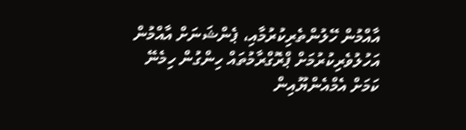އާއްމުން ހޭލުންތެރިކުރުމާއި، ޕެންޝަނަށް އާއްމުން އަހުލުވެރިކުރުމަށް ޕްރޮގްރާމުތައް ހިންގުން ހިމެނޭ ކަމަށް އެމްއެންޔޫއިން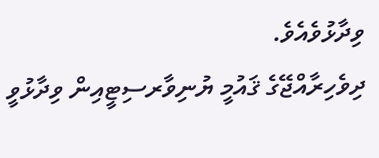ވިދާޅުވެއެވެ.
ދިވެހިރާއްޖޭގެ ޤައުމީ ޔުނިވާރސިޓީއިން ވިދާޅުވީ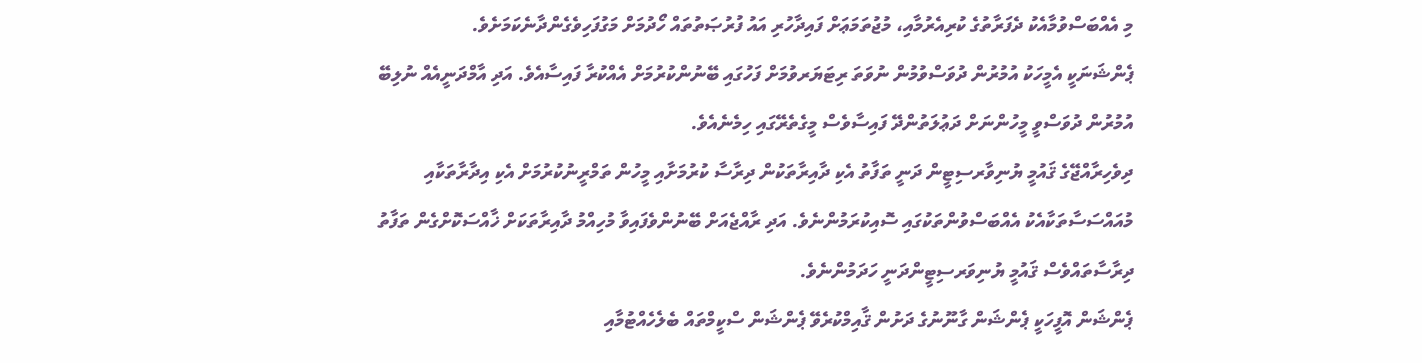މި އެއްބަސްވުމާއެކު ދެފަރާތުގެ ކުރިއެރުމާއި، މުޖުތަމަޢަށް ފައިދާހުރި އައު ފުރުޞަތުތައް ހޯދުމަށް މަގުފަހިވެގެންދާނެކަމަށެވެ.
ޕެންޝަނަކީ އެމީހަކު އުމުރުން ދުވަސްވުމުން ނުވަތަ ރިޓަޔަރވުމަށް ފަހުގައި ބޭނުންކުރުމަށް އެއްކުރާ ފައިސާއެވެ. އަދި އާމްދަނީއެއް ނުލިބޭ އުމުރުން ދުވަސްވީ މީހުންނަށް ދަޢުލަތުންދޭ ފައިސާވެސް މީގެތެރޭގައި ހިމެނެއެވެ.
ދިވެހިރާއްޖޭގެ ޤައުމީ ޔުނިވާރސިޓީން ދަނީ ތަފާތު އެކި ދާއިރާތަކުން ދިރާސާ ކުރުމަށާއި މީހުން ތަމްރީނުކުރުމަށް އެކި އިދާރާތަކާއި މުއައްސަސާތަކާއެކު އެއްބަސްވުންތަކުގައި ސޮއިކުރަމުންނެވެ. އަދި ރާއްޖެއަށް ބޭނުންވެފައިވާ މުހިއްމު ދާއިރާތަކަށް ޚާއްސަކޮށްގެން ތަފާތު ދިރާސާތައްވެސް ޤައުމީ ޔުނިވަރސިޓީންދަނީ ހަދަމުންނެވެ.
ޕެންޝަން އޮފީހަކީ ޕެންޝަން ގާނޫނުގެ ދަށުން ޤާއިމްކުރެވޭ ޕެންޝަން ސްކީމްތައް ބެލެހެއްޓުމާއި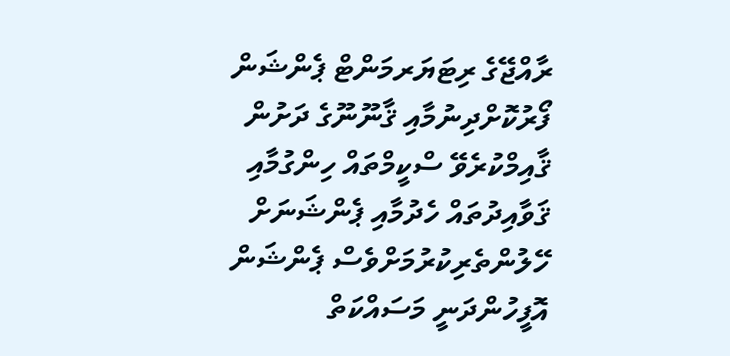ރާއްޖޭގެ ރިޓަޔަރމަންޓް ޕެންޝަން ފޯރުކޮށްދިނުމާއި ޤާނޫނޫގެ ދަށުން ޤާއިމްކުރެވޭ ސްކީމްތައް ހިންގުމާއި ޤަވާއިދުތައް ހެދުމާއި ޕެންޝަނަށް ހޭލުންތެރިކުރުމަށްވެސް ޕެންޝަން އޮފީހުންދަނީ މަސައްކަތް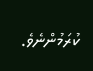ކުރަމުންނެވެ.